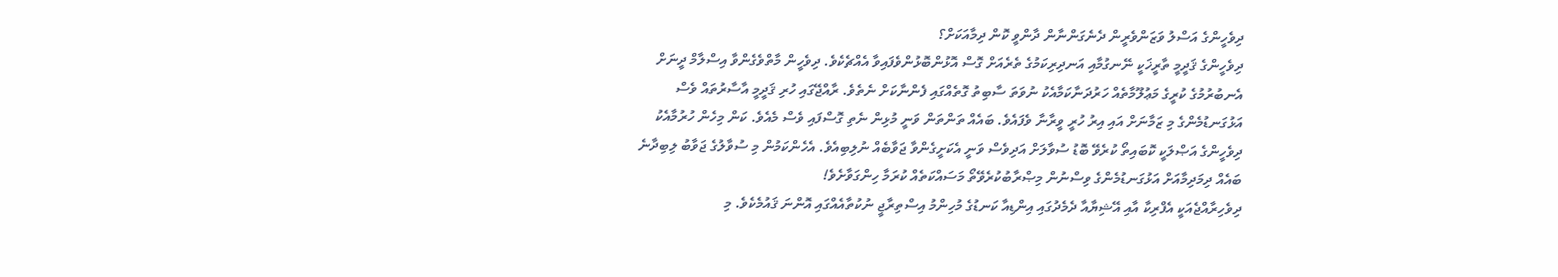ދިވެހީންގެ އަސްލު ވަޒަންވެރީން ދެނެގަންނާން ދާންވީ ކޮން ދިމާއަކަށް؟
ދިވެހީންގެ ޤަދީމީ ތާރީޚަކީ ނޭނގުމާއި އަނދިރިކަމުގެ ތެރެއަށް ގޮސް އޮޅުންބޮޅުންވެފައިވާ އެއްޗެކެވެ. ދިވެހީން މާތްވެގެންވާ އިސްލާމް ދީނަށް އެނބުރުމުގެ ކުރީގެ މަޢުލޫމާތެއް ހަރުދަނާކަމާއެކު ނުވަތަ ސާބިތު ގޮތެއްގައި ފެންނާކަށް ނެތެވެ. ރާއްޖޭގައި ހުރި ޤަދީމީ އާސާރުތައް ވެސް އަޅުގަނޑުމެންގެ މި ޒަމާނަށް އައި އިރު ހުރީ ވީރާނާ ވެފައެވެ. ބައެއް ތަންތަން ވަނީ މުޅިން ނެތި ގޮސްފައި ވެސް މެއެވެ. ކަން މިހެން ހުރުމާއެކު ދިވެހީންގެ އަޞްލަކީ ކޮބައިތޯ ކުރެވޭ ބޮޑު ސުވާލަށް އަދިވެސް ވަނީ އެކަށީގެންވާ ޖަވާބެއް ނުލިބިއެވެ. އެހެންކަމުން މި ސުވާލުގެ ޖަވާބު ލިބިދާނެ ބައެއް ދިމަދިމާއަށް އަޅުގަނޑުމެންގެ ވިސްނުން މިޞްރާބުކުރެވޭތޯ މަސައްކަތެއް ކުރަމާ ހިންގަވާށެވެ!
ދިވެހިރާއްޖެއަކީ އެފްރިކާ އާއި އޭޝިޔާއާ ދެމެދުގައި އިންޑިއާ ކަނޑުގެ މުހިންމު އިސްތިރާޖީ ނުކުތާއެއްގައި އޮންނަ ޤައުމެކެވެ. މި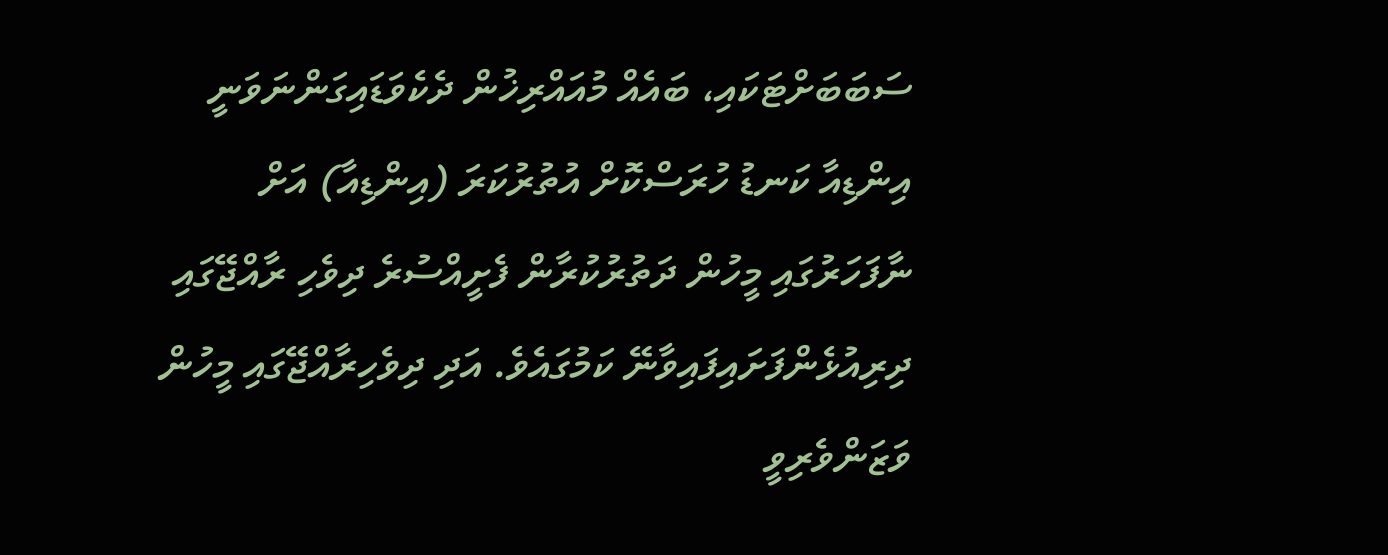ސަބަބަށްޓަކައި، ބައެއް މުއައްރިޚުން ދެކެވަޑައިގަންނަވަނީ އިންޑިއާ ކަނޑު ހުރަސްކޮށް އުތުރުކަރަ (އިންޑިއާ) އަށް ނާފަހަރުގައި މީހުން ދަތުރުކުރާން ފެށީއްސުރެ ދިވެހި ރާއްޖޭގައި ދިރިއުޅެންފަށައިފައިވާނޭ ކަމުގައެވެ. އަދި ދިވެހިރާއްޖޭގައި މީހުން ވަޒަންވެރިވީ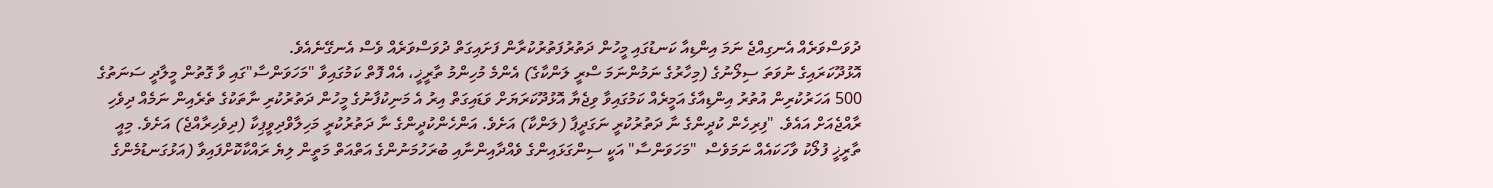ދުވަސްވަރެއް އެނގިއްޖެ ނަމަ އިންޑިއާ ކަނޑުގައި މީހުން ދަތުރުފަތުރުކުރާން ފަށައިގަތް ދުވަސްވަރެއް ވެސް އެނގޭނެއެވެ.
އޮޅުދޫކަރައިގެ ނުވަތަ ސިލޯނުގެ (މިހާރުގެ ނަމުންނަމަ ސްރީ ލަންކާގެ) އެންމެ މުހިންމު ތާރީޚީ، އެއް ފޮތް ކަމުގައިވާ "މަހަވަންސާ"ގައި ވާ ގޮތުން މީލާދީ ސަނަތުގެ 500 އަހަރުކުރިން އުތުރު އިންޑިއާގެ އަމީރެއް ކަމުގައިވާ ވިޖެޔާ އޮޅުދޫކަރަޔަށް ވަޑައިގަތް އިރު އެ މަނިކުފާނުގެ މީހުން ދަތުރުކުރި ނާތަކުގެ ތެރެއިން ނަމެއް ދިވެހި ރާއްޖެއަށް އައެވެ. "ފިރިހެން ކުދީންގެ ނާ ދަތުރުކުރީ ނަގަދީޕާ (ލަންކާ) އަށެވެ. އަންހެންކުދީންގެ ނާ ދަތުރުކުރީ މަހިލާވްދިވީޕިކާ (ދިވެހިރާއްޖެ) އަށެވެ. މިއީ ތާރީޚީ ފުލޯކު ވާހަކައެއް ނަމަވެސް  "މަހަވަންސާ" އަކީ ސިންގަޅައިންގެ ވެއްދާއިންނާއި ބުރަހުމަނުންގެ އަތްއަތް މަތީން ލިޔެ ރައްކާކޮށްފައިވާ (އަޅުގަނޑުމެންގެ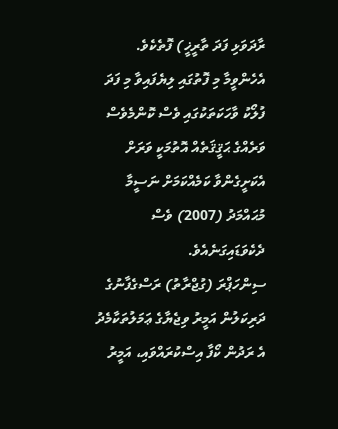ރާދަވަޅި ފަދަ ތާރީޚީ) ފޮތެކެވެ. އެހެންވީމާ މި ފޮތުގައި ލިޔެފައިވާ މި ފަދަ ފުލޯކު ވާހަކަތަކުގައި ވެސް ކޮންމެވެސް ވަރެއްގެ ޙަޤީޤަތެއް އޮތުމަކީ ވަރަށް އެކަށީގެންވާ ކަމެއްކަމަށް ނަސީމާ މުޙައްމަދު (2007) ވެސް ދެކެވަޑައިގަނެއެވެ.
ސިންހަޕްރަ (ގުޖްރާތު) ރަސްގެފާނުގެ ދަރިކަލުން އަމީރު ވިޖެޔާގެ ޢަމަލުތަކާމެދު އެ ރަދުން ކޯފާ އިސްކުރައްވައި، އަމީރު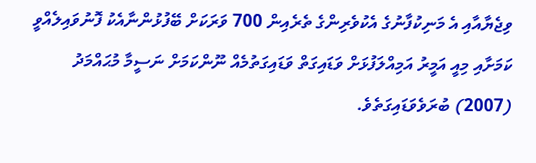ވިޖެޔާއާއި އެ މަނިކުފާނުގެ އެކުވެރިންގެ ތެރެއިން 700 ވަރަކަށް ބޭފުޅުންނާއެކު ފޮނުވައިލެއްވީ ކަމަށާއި މިއީ އަމީރު އަމިއްލަފުޅަށް ވަޑައިގަތް ވަޑައިގަތުމެއް ނޫންކަމަށް ނަސީމާ މުޙައްމަދު (2007) ބުރަވެވަޑައިގަތެވެ.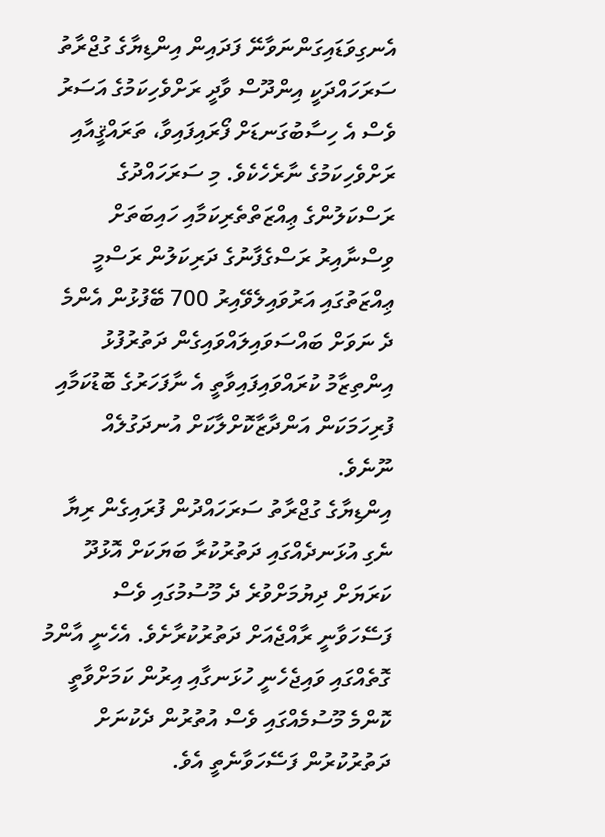އެނގިވަޑައިގަންނަވާނޭ ފަދައިން އިންޑިޔާގެ ގުޖްރާތު ސަރަހައްދަކީ އިންދޫސް ވާދީ ރަށްވެހިކަމުގެ އަސަރު ވެސް އެ ހިސާބުގަނޑަށް ފޯރައިފައިވާ، ތަރައްޤީއާއި ރަށްވެހިކަމުގެ ނާރެހެކެވެ. މި ސަރަހައްދުގެ ރަސްކަލުންގެ ޢިއްޒަތްތެރިކަމާއި ހައިބަތަށް ވިސްނާއިރު ރަސްގެފާނުގެ ދަރިކަލުން ރަސްމީ ޢިއްޒަތުގައި އަރުވައިލެވޭއިރު 700 ބޭފުޅުން އެންމެ ދެ ނަވަށް ބައްސަވައިލައްވައިގެން ދަތުރުފުޅު އިންތިޒާމު ކުރައްވައިފައިވާތީ އެ ނާފަހަރުގެ ބޮޑުކަމާއި ފުރިހަމަކަން އަންދާޒާކޮށްލާކަށް އުނދަގުލެއް ނޫނެވެ.
އިންޑިޔާގެ ގުޖްރާތު ސަރަހައްދުން ފުރައިގެން ރިޔާ ނެގި އުޅަނދެއްގައި ދަތުރުކުރާ ބަޔަކަށް އޮޅުދޫ ކަރަޔަށް ދިޔުމަށްވުރެ ދެ މޫސުމުގައި ވެސް ފަސޭހަވާނީ ރާއްޖެއަށް ދަތުރުކުރާށެވެ. އެހެނީ އާންމު ގޮތެއްގައި ވައިޖެހެނީ ހުޅަނގާއި އިރުން ކަމަށްވާތީ ކޮންމެ މޫސުމެއްގައި ވެސް އުތުރުން ދެކުނަށް ދަތުރުކުރުން ފަސޭހަވާނެތީ އެވެ.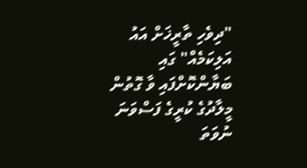"ދިވެހި ތާރީޚަށް އައު އަލިކަމެއް" ގައި ބަޔާންކޮށްފައި ވާ ގޮތުން މީލާދުގެ ކުރީގެ ފަސްވަނަ ނުވަތަ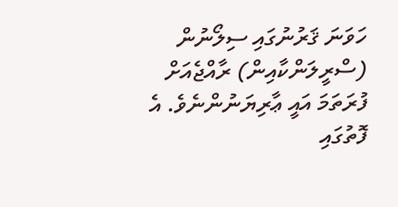ހަވަނަ ޤަރުނުގައި ސިލޯނުން (ސްރީލަންކާއިން) ރާއްޖެއަށް ފުރަތަމަ އައީ ޢާރިޔަނުންނެވެ. އެ ފޮތުގައި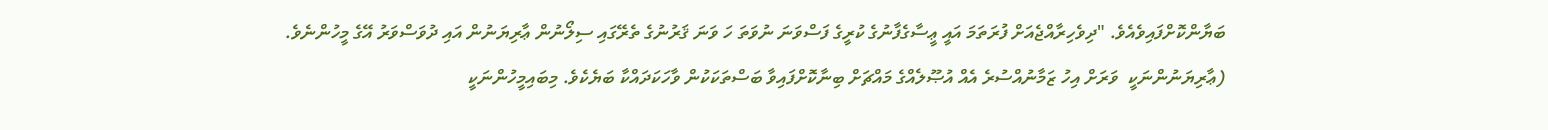ބަޔާންކޮށްފައިވެއެވެ. "ދިވެހިރާއްޖެއަށް ފުރަތަމަ އައީ ޢީސާގެފާނުގެ ކުރީގެ ފަސްވަނަ ނުވަތަ ހަ ވަނަ ޤަރުނުގެ ތެރޭގައި ސިލޯނުން ޢާރިޔަނުން އައި ދުވަސްވަރު އޭގެ މީހުންނެވެ. (ޢާރިޔަނުންނަކީ  ވަރަށް އިހު ޒަމާނުއްސުރެ އެއް އުޞޫލެއްގެ މައްޗަށް ބިނާކޮށްފައިވާ ބަސްތަކަކުން ވާހަކަދައްކާ ބަޔެކެވެ. މިބައިމީހުންނަކީ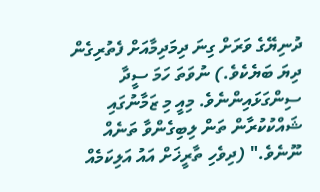ދުނިޔޭގެ ވަރަށް ގިނަ ދިމަދިމާއަށް ފެތުރިގެން ދިޔަ ބަޔެކެވެ.) ނުވަތަ ހަމަ ސީދާ ސިންގަޅައިންނެވެ. މިއީ މި ޒަމާނުގައި ޝައްކުކުރާން ތަން ލިބިގެންވާ ތަނެއް ނޫނެވެ." (ދިވެހި ތާރީޚަށް އައު އަލިކަމެއް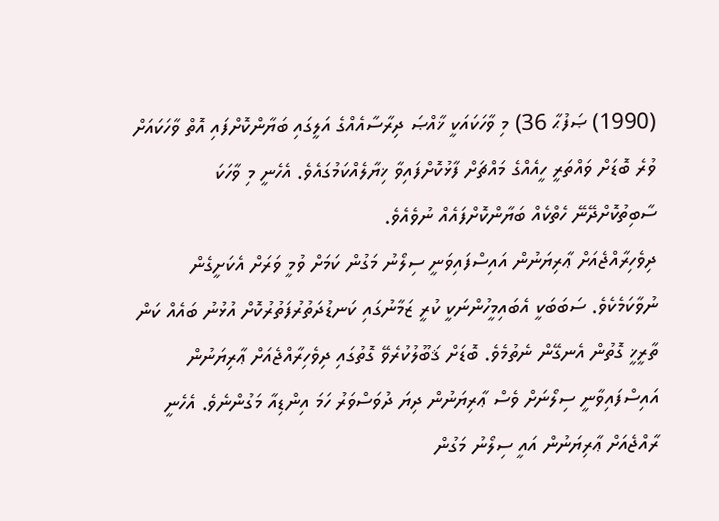(1990) ޞަފުޙާ 36) މި ވާހަކައަކީ ޚާއްޞަ ދިރާސާއެއްގެ އަލީގައި ބަޔާންކޮށްފައި އޮތް ވާހަކައަށް ވުރެ ބޮޑަށް ވައްތަރީ ހީއެއްގެ މައްޗަށް ފާޅުކޮށްފައިވާ ޚިޔާލެއްކަމުގައެވެ. އެހެނީ މި ވާހަކަ ސާބިތުކޮށްދޭނޭ ހެތްކެއް ބަޔާންކޮށްފައެއް ނުވެއެވެ.
ދިވެހިރާއްޖެއަށް ޢާރިޔަނުން އައިސްފައިވަނީ ސިލޯނު މަގުން ކަމަށް ވުމީ ވަރަށް އެކަށީގެން ނުވާކަމެކެވެ. ސަބަބަކީ އެބައިމީހުންނަކީ ކުރީ ޒަމާނުގައި ކަނޑުދަތުރުފަތުރުކޮށް އުޅުނު ބައެއް ކަން ތާރީޚީ ގޮތުން އެނގޭން ނެތުމެވެ. ބޮޑަށް ޤަބޫލުކުރެވޭ ގޮތުގައި ދިވެހިރާއްޖެއަށް ޢާރިޔަނުން އައިސްފައިވާނީ ސިލޯނަށް ވެސް ޢާރިޔަނުން ދިޔަ ދުވަސްވަރު ހަމަ އިންޑިއާ މަގުންނެވެ. އެހެނީ ރާއްޖެއަށް ޢާރިޔަނުން އައީ ސިލޯނު މަގުން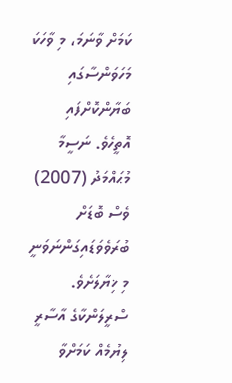ކަމަށް ވާނަމަ، މި ވާހަކަ މަހަވަންސާގައި ބަޔާންކޮށްފައި އޮތީހެވެ. ނަސީމާ މުޙައްމަދު (2007) ވެސް ބޮޑަށް ބުރަވެވަޑައިގަންނަވަނީ މި ޚިޔާލަށެވެ.
ސްރީލަންކާގެ އާސާރީ ލިޔުމެއް ކަމަށްވާ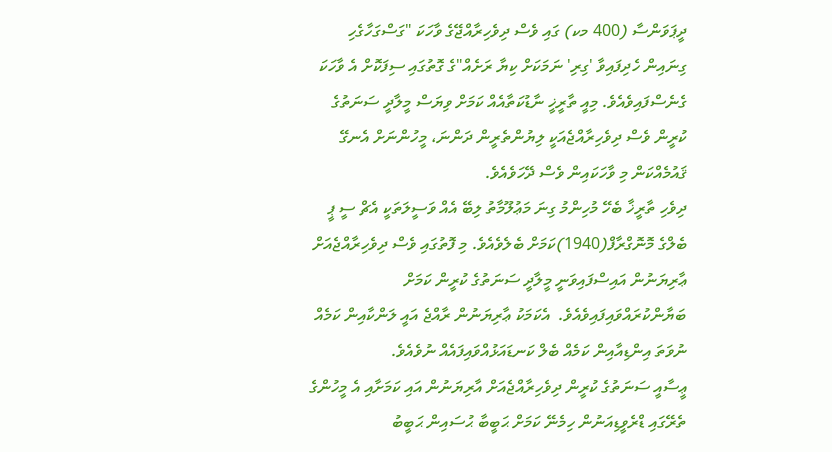ދީޕަވަންސާ (400 މކ) ގައި ވެސް ދިވެހިރާއްޖޭގެ ވާހަކަ "ގަސްގަހާގެހި ގިނައިން ހެދިފައިވާ 'ގިރި' ނަމަކަށް ކިޔާ ރަށެއް"ގެ ގޮތުގައި ސިފަކޮށް އެ ވާހަކަ ގެނެސްފައިވެއެވެ. މިއީ ތާރީޚީ ނާޑުކަތާއެއް ކަމަށް ވިޔަސް މީލާދީ ސަނަތުގެ ކުރީން ވެސް ދިވެހިރާއްޖެއަކީ ލިޔުންތެރީން ދަންނަ، މީހުންނަށް އެނގޭ ޤައުމެއްކަން މި ވާހަކައިން ވެސް ދޭހަވެއެވެ.
ދިވެހި ތާރީޚާ ބެހޭ މުހިންމު ގިނަ މަޢުލޫމާތު ލިބޭ އެއް ވަސީލަތަކީ އެޗް ސީ ޕީ ބެލްގެ މޮނޮގްރާފް(1940)ކަމަށް ބެލެވެއެވެ. މި ފޮތުގައި ވެސް ދިވެހިރާއްޖެއަށް ޢާރިޔަނުން އައިސްފައިވަނީ މީލާދީ ސަނަތުގެ ކުރީން ކަމަށް ބަޔާންކުރައްވައިފައިވެއެވެ.  އެކަމަކު ޢާރިޔަނުން ރާއްޖެ އައީ ލަންކާއިން ކަމެއް ނުވަތަ އިންޑިއާއިން ކަމެއް ބެލް ކަނޑައަޅުއްވައިފައެއް ނުވެއެވެ.
ޢީސާއީ ސަނަތުގެ ކުރީން ދިވެހިރާއްޖެއަށް އާރިޔަނުން އައި ކަމަށާއި އެ މީހުންގެ ތެރޭގައި ޑްރެވީޑިއަނުން ހިމެނޭ ކަމަށް ޙަބީބާ ޙުސައިން ޙަބީބު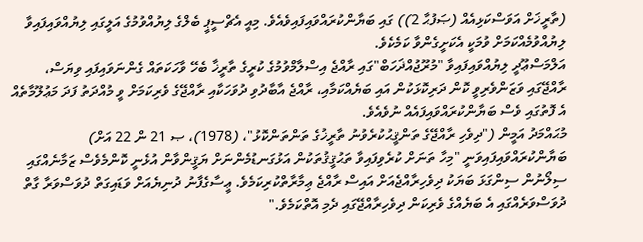(ތާރީޚަށް އަވަސްކަޅިއެއް (ޞަފުޙާ 2)) ގައި ބަޔާންކުރައްވައިފައިވެއެވެ. މިއީ އެޗްސީޕީ ބެލްގެ ލިޔުއްވުމުގެ އަލީގައި ލިޔުއްވައިފައިވާ ލިޔުއްވުމެއްކަމަށް ވުމަކީ އެކަށީގެންވާ ކަމެކެވެ.
އަލްމަސްޢޫދީ ލިޔުއްވައިފައިވާ "މުރޫޖުއްޛަހަބް"ގައި ރާއްޖެ އިސްލާމްވުމުގެ ކުރީގެ ތާރީޚާ ބެހޭ ވާހަކަތައް ގެންނަވައިފައި ވިޔަސް، ރާއްޖޭގައި ވަޒަންވެރިވީ ކޮން ދަރިކޮޅަކުން އައި ބަޔެއްކަމާއި، ރާއްޖެ އާބާދުވި ދުވަހަކާއި ރާއްޖޭގެ ވެރިކަމަށް ވީ މުއްދަތު ފަދަ މަޢުލޫމާތެއް އެ ފޮތުގައި ވެސް ބަޔާންކުރައްވައިފައެއް ނުވެއެވެ.
މުޙައްމަދު އަމީން ("ދިވެހި ރާއްޖޭގެ ތަންޤީޙުކުރެވުނު ތާރީޚުގެ ތަންތަންކޮޅު"، (1978)، ޞ 21 ން 22 އަށް) ބަޔާންކުރައްވައިފައިވަނީ "މިހާ ތަނަށް ކުރެވިފައިވާ ތަޙުޤީޤުތަކުން އަޅުގަނޑުމެންނަށް ޔަޤީންވާން އުޅެނީ ކޮންމެވެސް ޒަމާނެއްގައި ސިލޯނުން ސިންގަޅަ ބަޔަކު ދިވެހިރާއްޖެއަށް އައިސް ރާއްޖެ ޢިމާރާތްކުރިކަމެވެ. ޢީސާގެފާނު ދުނިޔެއަށް ވަޑައިގަތް ދުވަސްވަރާ ގާތް ދުވަސްވަރެއްގައި އެ ބަޔެއްގެ ވެރިކަން ދިވެހިރާއްޖޭގައި ދެމި އޮތްކަމެވެ."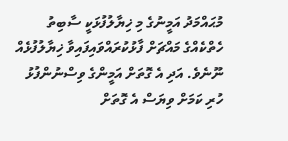މުޙައްމަދު އަމީނުގެ މި ޚިޔާލުފުޅަކީ ސާބިތު ހެތްކެއްގެ މައްޗަށް ފާޅުކުރައްވައިފައިވާ ޚިޔާލުފުޅެއް ނޫނެވެ. އަދި އެ ގޮތަށް އަމީންގެ ވިސްނުންފުޅު ހުރި ކަމަށް ވިޔަސް އެ ގޮތަށް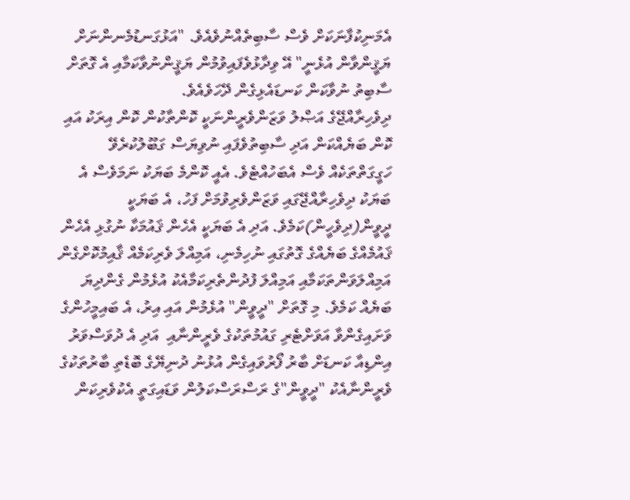އެމަނިކުފާނަކަށް ވެސް ސާބިތެއްނުވެއެވެ. "އަޅުގަނޑުމެނންނަށް ޔަޤީންވާން އުޅެނީ" އޭ ވިދާޅުވެފައިވުމުން ޔަޤީންނުވާކަމާއި އެ ގޮތަށް ސާބިތު ނުވާކަން ކަނޑައެޅިގެން ދޭހަވެއެވެ.
ދިވެހިރާއްޖޭގެ އަޞްލު ވަޒަންވެރީންނަކީ ކޮންތާކުން ކޮން އިރަކު އައި ކޮން ބަޔެއްކަން އަދި ސާބިތުވެފައި ނުވިޔަސް ގަބޫލުކުރެވޭ ހަގީގަތްތަކެއް ވެސް އެބަހުއްޓެވެ. އެއީ ކޮންމެ ބަޔަކު ނަމަވެސް އެ ބަޔަކު ދިވެހިރާއްޖޭގައި ވަޒަންވެރިވުމަށް ފަހު، އެ ބަޔަކީ ދީވީން(ދިވެހީން)ކަމެވެ. އަދި އެ ބަޔަކީ އެހެން ޤައުމަކާ ނުގުޅި އެހެން ޤައުމެއްގެ ބަޔެއްގެ ގޮތުގައި ނުހިމެނި، އަމިއްލަ ވެރިކަމެއް ޤާއިމުކޮށްގެން އަމިއްލަވަންތަކަމާއި އަމިއްލަ ފުދުންތެރިކަމާއެކު އުޅެމުން ގެންދިޔަ ބަޔެއް ކަމެވެ. މި ގޮތަށް "ދީވީން" އުޅެމުން އައި އިރު، އެ ބައިމީހުންގެ ވަށައިގެންވާ އަވަށްޓެރި ގައުމުތަކުގެ ވެރީންނާއި  އަދި އެ ދުވަސްވަރު އިންޑިއާ ކަނޑަށް ބާރު ފޯރުވައިގެން އުޅުނު ދުނިޔޭގެ ބޮޑެތި ބާރުތަކުގެ ވެރީންނާއެކު "ދީވީން"ގެ ރަސްރަސްކަލުން ވަޑައިގަތީ އެކުވެރިކަން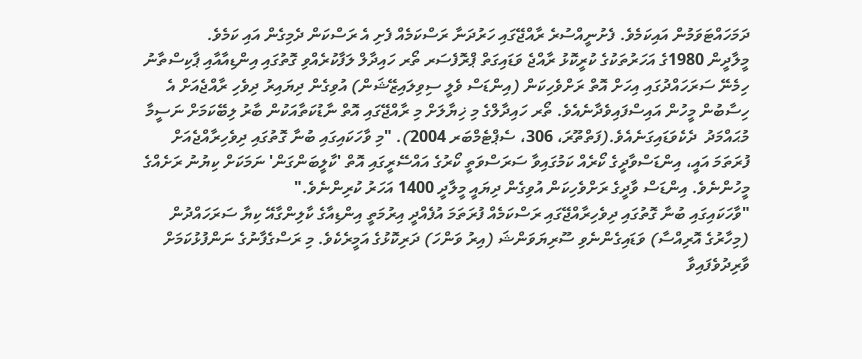ދަމަހައްޓަވަމުން އައިކަމެވެ. ފެށުނީއްސުރެ ރާއްޖޭގައި ހަރުދަނާ ރަސްކަމެއް ފެށި އެ ރަސްކަން ދެމިގެން އައި ކަމެވެ.
މީލާދީން 1980ގެ އަހަރުތަކުގެ ކުރީކޮޅު ރާއްޖެ ވަޑައިގަތް ޕްރޮފެސަރ ތޯރ ހައިދާލް ލަފާކުރެއްވި ގޮތުގައި އިންޑިއާއާއި ޕާކިސްތާނު ހިމެނޭ ސަރަހައްދުގައި އިހަށް އޮތް ރަށްވެހިކަން (އިންޑަސް ވެލީ ސިވިލައިޒޭޝަން) އުވިގެން ދިޔައިރު ދިވެހި ރާއްޖެއަށް އެ ހިސާބުން މީހުން އައިސްފައިވެދާނެއެވެ. ތޯރ ހައިދާލްގެ މި ޚިޔާލަށް މި ރާއްޖޭގައި އޮތް ނާޑުކަތާއަކުން ބާރު ލިބޭކަމަށް ނަސީމާ މުޙައްމަދު  ދެކެވަޑައިގަނެއެވެ.(ފަތްތޫރަ، 306، ސެޕްޓެމްބަރ 2004). "މި ވާހަކައިގައި ބުނާ ގޮތުގައި ދިވެހިރާއްޖެއަށް ފުރަތަމަ އައީ، އިންޑަސްވާދީގެ ކޯރެއް ކަމުގައިވާ ސަރަސްވަތީ ކޯރުގެ އައްސޭރީގައި އޮތް 'ކާލީބަންގަން' ނަމަކަށް ކިޔުނު ރަށެއްގެ މީހުންނެވެ. އިންޑަސް ވާދީގެ ރަށްވެހިކަން އުވިގެން ދިޔައީ މީލާދީ 1400 އަހަރު ކުރިންނެވެ."
"ވާހަކައިގައި ބުނާ ގޮތުގައި ދިވެހިރާއްޖޭގައި ރަސްކަމެއް ފުރަތަމަ އުފެއްދީ އިރުމަތީ އިންޑިއާގެ ކާލިންގާއޭ ކިޔާ ސަރަހައްދުން (މިހާރުގެ އޮރިއްސާ) ވަޑައިގެންނެވި ސޫރިޔަވަންޝަ (އިރު ވަންހަ) ދަރިކޮޅުގެ އަމީރެކެވެ. މި ރަސްގެފާނުގެ ނަންފުޅުކަމަށް ވާރިދުވެފައިވާ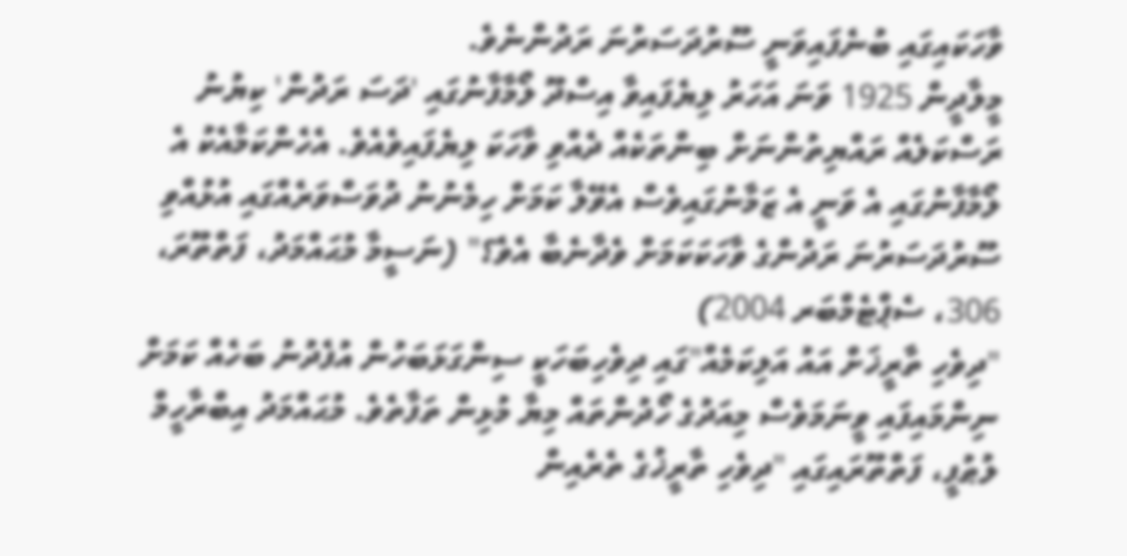ވާހަކައިގައި ބުނެފައިވަނީ ސޫރުދަސަރުނަ ރަދުންނެވެ.
މީލާދީން 1925 ވަނަ އަހަރު ލިޔެފައިވާ އިސްދޫ ލޯމާފާނުގައި 'ދަސަ ރަދުން' ކިޔުނު ރަސްކަލެއް ރައްޔިތުންނަށް ބިންތަކެއް ދެއްވި ވާހަކަ ލިޔެފައިވެއެވެ. އެހެންކަމާއެކު އެ ލޯމާފާނުގައި އެ ވަނީ އެ ޒަމާނުގައިވެސް އެވޭލާ ކަމަށް ހިމެނުނު ދުވަސްވަރެއްގައި އުޅުއްވި ސޫރުދަސަރުނަ ރަދުންގެ ވާހަކަކަމަށް ވެދާނެބާ އެވެ؟" (ނަސީމާ މުޙައްމަދު، ފަތްތޫރަ، 306، ސެޕްޓެމްބަރ 2004)
"ދިވެހި ތާރީޚަށް އައު އަލިކަމެއް"ގައި ދިވެހިބަހަކީ ސިންގަޅަބަހުން އުފެދުނު ބަހެއް ކަމަށް ނިންމައިފައި ވީނަމަވެސް މިއަދުގެ ހޯދުންތައް މިޔާ މުޅިން ތަފާތެވެ. މުޙައްމަދު އިބްރާހީމް ލުޠުފީ، ފަތްތޫރައިގައި "ދިވެހި ތާރީޚުގެ ތެރެއިން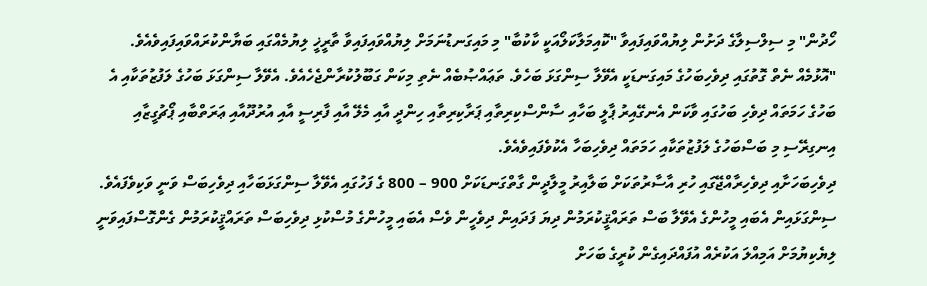ހޯދުން" މި ސިލްސިލާގެ ދަށުން ލިޔުއްވައިފައިވާ "ކޮއިމަލާކަލޯއަކީ ކާކުބާ" މި މައިގަނޑުނަމަށް ލިޔުއްވައިފައިވާ ތާރީޚީ ލިޔުމެއްގައި ބަޔާންކުރައްވައިފައިވެއެވެ. "އޮޅުމެއް ނެތް ގޮތުގައި ދިވެހިބަހުގެ މައިގަނޑަކީ އެވޭލާ ސިންގަޅަ ބަހެވެ. ތަޢައްޞުބެއް ނެތި މިކަން ގަބޫލުކުރާންޖެހެއެވެ. އެވޭލާ ސިންގަޅަ ބަހުގެ ލަފުޒުތަކާއި އެ ބަހުގެ ހަމަތައް ދިވެހި ބަހުގައި ވާކަން އެނގޭއިރު ޕާލީ ބަހާއި ސާންސްކިރިތާއި ޕަރާކިރިތާއި ހިންދީ އާއި މެލޭ އާއި ފާރިސީ އާއި އުރުދޫއާއި ޢަރަތްބާއި ޕޯޗުގީޒާއި އިނގިރޭސި މި ބަސްބަހުގެ ލަފުޒުތަކާއި ހަމަތައް ދިވެހިބަހާ އެކުވެފައިވެއެވެ.
ދިވެހިބަހަށާއި ދިވެހިރާއްޖޭގައި ހުރި އާސާރުތަކަށް ބަލާއިރު މީލާދީން ގާތްގަނޑަކަށް 900 – 800 ގެ ފަހުގައި އެވޭލާ ސިންގަޅަބަހާއި ދިވެހިބަސް ވަނީ ވަކިވެފައެވެ. ސިންގަޅައިން އެބައި މީހުންގެ އެވޭލާ ބަސް ތަރައްޤީކުރަމުން ދިޔަ ފަދައިން ދިވެހީން ވެސް އެބައި މީހުންގެ މުސްކުޅި ދިވެހިބަސް ތަރައްޤީކުރަމުން ގެންގޮސްފައިވަނީ ލިޔެކިޔުމަށް އަމިއްލަ އަކުރެއް އުފައްދައިގެން ކުރީގެ ބަހަށް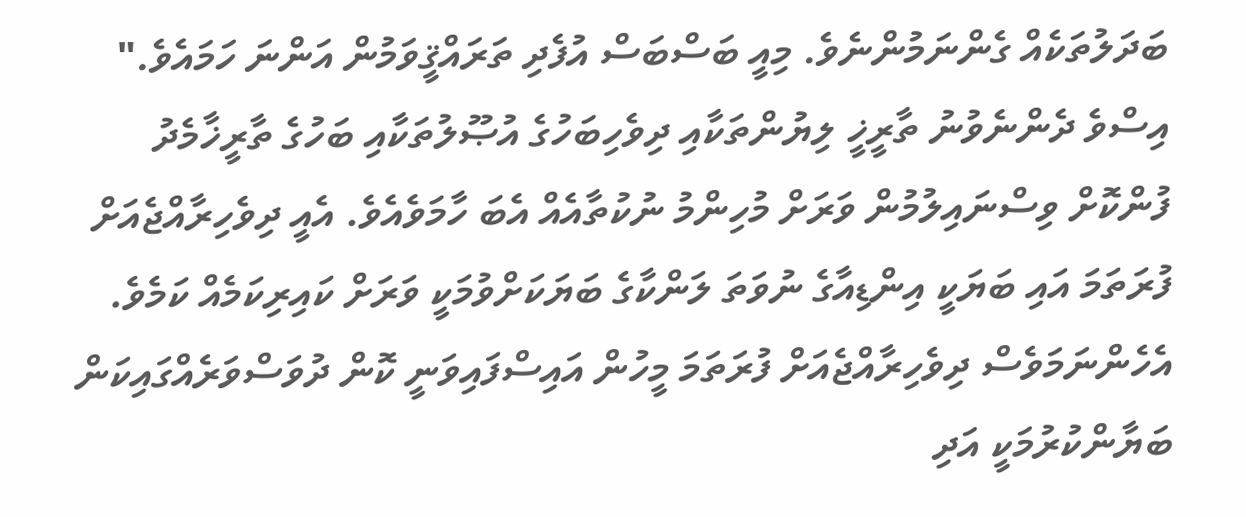ބަދަލުތަކެއް ގެންނަމުންނެވެ. މިއީ ބަސްބަސް އުފެދި ތަރައްޤީވަމުން އަންނަ ހަމައެވެ."
އިސްވެ ދެންނެވުނު ތާރީޚީ ލިޔުންތަކާއި ދިވެހިބަހުގެ އުޞޫލުތަކާއި ބަހުގެ ތާރީޚާމެދު ފުންކޮށް ވިސްނައިލުމުން ވަރަށް މުހިންމު ނުކުތާއެއް އެބަ ހާމަވެއެވެ. އެއީ ދިވެހިރާއްޖެއަށް ފުރަތަމަ އައި ބަޔަކީ އިންޑިއާގެ ނުވަތަ ލަންކާގެ ބަޔަކަށްވުމަކީ ވަރަށް ކައިރިކަމެއް ކަމެވެ. އެހެންނަމަވެސް ދިވެހިރާއްޖެއަށް ފުރަތަމަ މީހުން އައިސްފައިވަނީ ކޮން ދުވަސްވަރެއްގައިކަން ބަޔާންކުރުމަކީ އަދި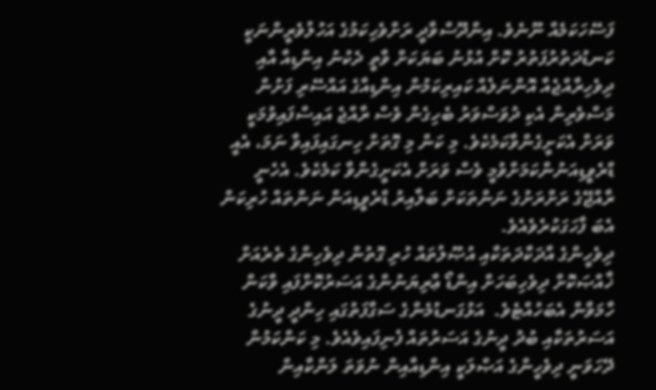ފަސޭހަކަމެއް ނޫނެވެ. އިންދޫސްވާދީ ރަށްވެހިކަމުގެ އަހުލުވެރީންނަކީ ކަނޑުދަތުރުފަތުރު ކޮށް އުޅުނު ބަޔަކަށް ވާތީ ދެކުނު އިންޑިއާ އާއި ދިވެހިރާއްޖެއާ އޮންނަލެއް ކައިރިކަމުން އިންޑިއާގެ އައްސޭރި ފަށުން މަސްވެރިން އެކި ދުވަސްވަރު ބެހިގެން ވެސް ރާއްޖެ އައިސްފައިވުމަކީ ވަރަށް އެކަށީގެންވާކަމެކެވެ. މި ކަން މި ގޮތަށް ހިނގައިފައިވާ ނަމަ، އެއީ ޑްރެވީޑިއަނުންކަމަށްވުމީ ވެސް ވަރަށް އެކަށީގެންވާ ކަމެކެވެ. އެހެނީ ރާއްޖޭގެ ރަށްރަށުގެ ނަންތަކަށް ބަލާއިރު ޑްރެވީޑިއަން ނަންތައް ހުރިކަން އެބަ ފާހަގަކުރެވެއެވެ.
ދިވެހީންގެ އާދަކާދަތަކާއި އުޞޫލުތައް ހުރި ގޮތުން ދިވެހިންގެ ތެރެއަށް ޚާއްޞަކޮށް ދިވެހިބަހަށް އިންޑޯ ޢާރިޔަނުންގެ އަސަރުކޮށްފައި ވާކަން ހާމަވާން އެބަހުއްޓެވެ.  އަޅުގަނޑުމެންގެ ސަގާފަތުގައި ހިންދީ ދީނުގެ އަސަރުތަކާއި ބުދު ދީނުގެ އަސަރުތައް ފެނިފައިވެއެވެ. މި ކަންކަމުން ދޭހަވަނީ ދިވެހީންގެ އަޞްލަކީ އިންޑިއާއިން ނުވަތަ ލަންކާއިން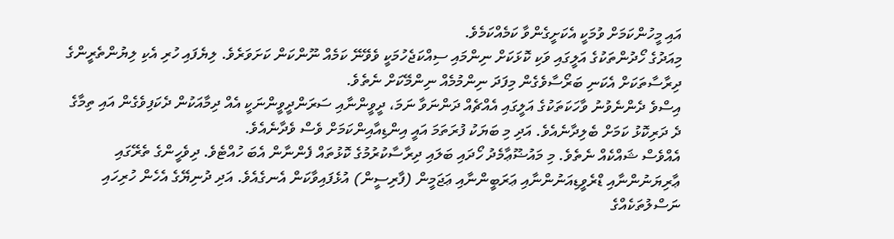އައި މީހުންކަމަށް ވުމަކީ އެކަށީގެންވާ ކަމެއްކަމެވެ.
މިއަދުގެ ހޯދުންތަކުގެ އަލީގައި ވަކި ކޮޅަކަށް ނިންމައި ސިއްކަޖެހުމަކީ ވެވޭނޭ ކަމެއް ނޫންކަން ކަށަވަރެވެ. ލިޔެފައި ހުރި އެކި ލިޔުންތެރީންގެ ދިރާސާތަކަށް އެކަނި ބަރޯސާވެގެން މިފަދަ ނިންމުމެއް ނިންމޭކަށް ނެތެވެ.
އިސްވެ ދެންނެވުނު ވާހަކަތަކުގެ އަލީގައި އެއްޗެއް ދަންނަވާ ނަމަ، ދީވީންނާއި ސަރަންދީވީންނަކީ އެއް ދިމާއަކުން ދެކަފިވެގެން އައި ތިމާގެ ދެ ދަރިކޮޅު ކަމަށް ބެލިދާނެއެވެ. އަދި މި ބަޔަކު ފުރަތަމަ އައީ އިންޑިއާއިންކަމަށް ވެސް ވެދާނެއެވެ.
އެއްވެސް ޝައްކެއް ނެތެވެ. މި މައުޟޫޢާމެދު ހޯދައި ބަލައި ދިރާސާކުރުމުގެ ކޮޅުތައް ފެންނާން އެބަ ހުއްޓެވެ. ދިވެހީންގެ ތެރޭގައި ޢާރިޔަނުންނާއި ޑްރެވީޑިއަނުންނާއި ޢަރަބީންނާއި ޢަޖަމީން (ފާރިސީން) އުޅެފައިވާކަން އެނގެއެވެ. އަދި ދުނިޔޭގެ އެހެން ހުރިހައި ނަސްލުތަކެއްގެ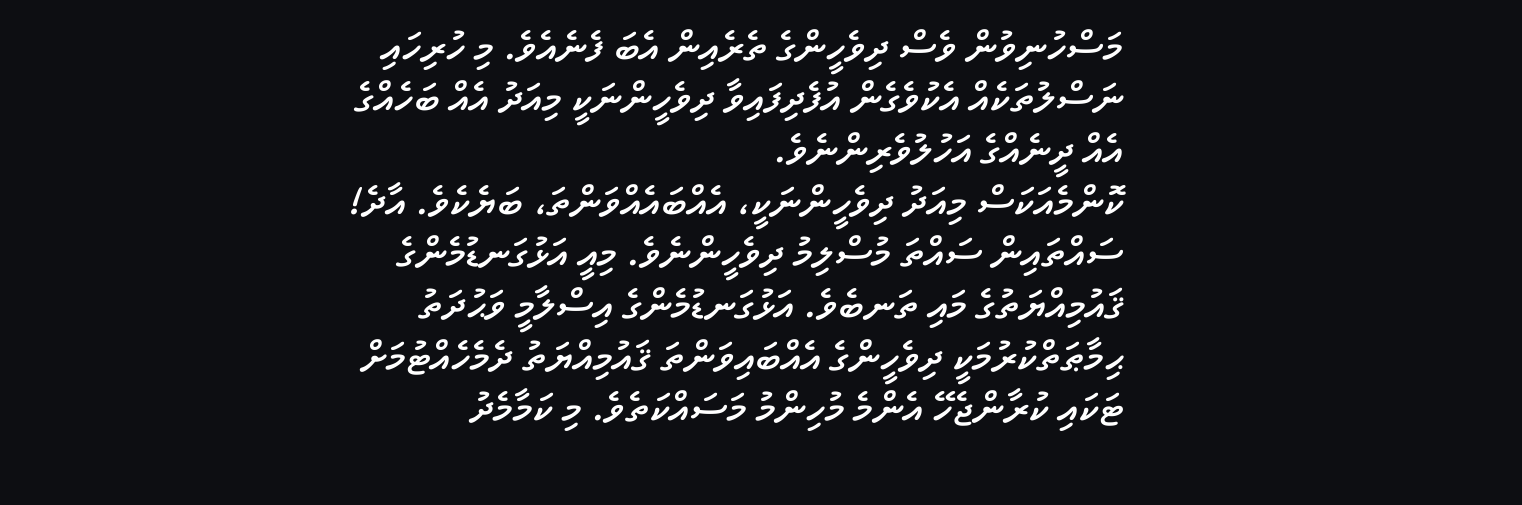މަސްހުނިވުން ވެސް ދިވެހީންގެ ތެރެއިން އެބަ ފެނެއެވެ. މި ހުރިހައި ނަސްލުތަކެއް އެކުވެގެން އުފެދިފައިވާ ދިވެހީންނަކީ މިއަދު އެއް ބަހެއްގެ އެއް ދީނެއްގެ އަހުލުވެރިންނެވެ.
ކޮންމެއަކަސް މިއަދު ދިވެހީންނަކީ، އެއްބައެއްވަންތަ، ބަޔެކެވެ. އާދެ! ސައްތައިން ސައްތަ މުސްލިމު ދިވެހީންނެވެ. މިއީ އަޅުގަނޑުމެންގެ ޤައުމިއްޔަތުގެ މައި ތަނބެވެ. އަޅުގަނޑުމެންގެ އިސްލާމީ ވަޙުދަތު ޙިމާޠަތްކުރުމަކީ ދިވެހީންގެ އެއްބައިވަންތަ ޤައުމިއްޔަތު ދެމެހެއްޓުމަށް ޓަކައި ކުރާންޖެހޭ އެންމެ މުހިންމު މަސައްކަތެވެ. މި ކަމާމެދު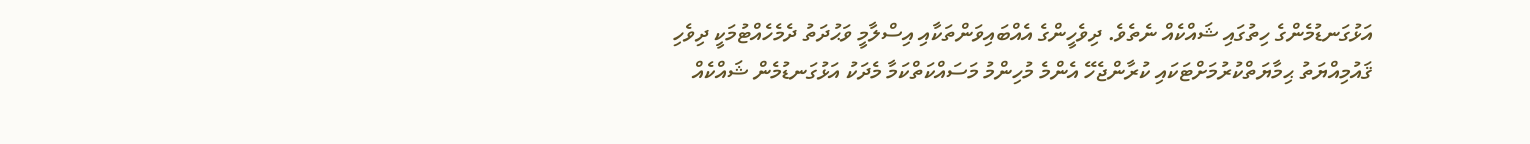އަޅުގަނޑުމެންގެ ހިތުގައި ޝައްކެއް ނެތެވެ. ދިވެހީންގެ އެއްބައިވަންތަކާއި އިސްލާމީ ވަޙުދަތު ދެމެހެއްޓުމަކީ ދިވެހި ޤައުމިއްޔަތު ޙިމާޔަތްކުރުމަށްޓަކައި ކުރާންޖެހޭ އެންމެ މުހިންމު މަސައްކަތްކަމާ މެދަކު އަޅުގަނޑުމެން ޝައްކެއް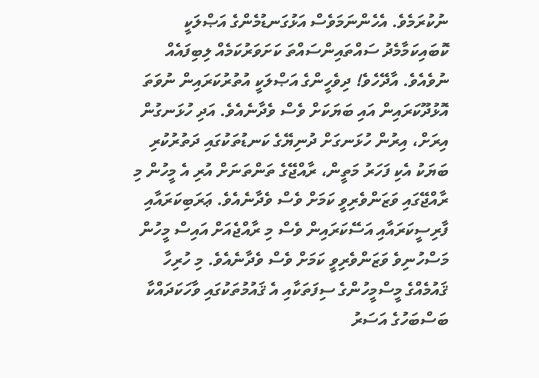ނުކުރަމެވެ. އެހެންނަމަވެސް އަޅުގަނޑުމެންގެ އަޞްލަކީ ކޮބައިކަމާމެދު ސައްތައިންސައްތަ ކަށަވަރުކަމެއް ލިބިފައެއް ނުވެއެވެ. އާދޭހެވެ! ދިވެހީންގެ އަޞްލަކީ އުތުރުކަރައިން ނުވަތަ އޮޅުދޫކަރައިން އައި ބަޔަކަށް ވެސް ވެދާނެއެވެ. އަދި ހުޅަނގުން އިރަށް، އިރުން ހުޅަނގަށް ދުނިޔޭގެ ކަނޑުތަކުގައި ދަތުރުކުރި ބަޔަކު އެކި ފަހަރު މަތީން، ރާއްޖޭގެ ތަންތަނަށް އުރި އެ މީހުން މި ރާއްޖޭގައި ވަޒަންވެރިވީ ކަމަށް ވެސް ވެދާނެއެވެ. ޢަރަބިކަރައާއި ފާރިސީކަރައާއި އަސޭކަރައިން ވެސް މި ރާއްޖެއަށް އައިސް މީހުން މަސްހުނިވެ ވަޒަންވެރިވީ ކަމަށް ވެސް ވެދާނެއެވެ. މި ހުރިހާ ޤައުމެއްގެ މީސްމީހުންގެ ސިފަތަކާއި އެ ޤައުމުތަކުގައި ވާހަކަދައްކާ ބަސްބަހުގެ އަސަރު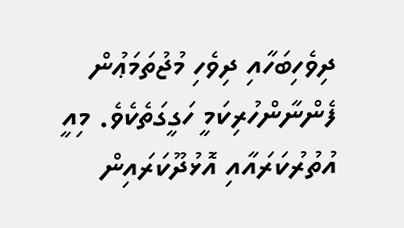ދިވެހިބަހާއި ދިވެހި މުޖުތަމަޢުން ފެންނާންހުރިކަމީ ހަގީގަތެކެވެ. މިއީ އުތުރުކަރައާއި އޮޅުދޫކަރައިން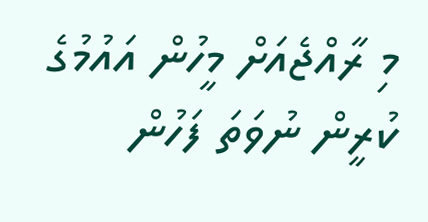މި ރާއްޖެއަށް މީހުން އައުމުގެ ކުރީން ނުވަތަ ފަހުން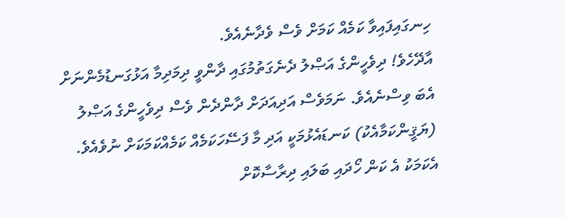ހިނގައިފައިވާ ކަމެއް ކަމަށް ވެސް ވެދާނެއެވެ.
އާދޭހެވެ! ދިވެހީންގެ އަޞްލު ދެނެގަތުމުގައި ދާންވީ ދިމަދިމާ އަޅުގަނޑުމެންނަށް އެބަ ވިސްނެއެވެ. ނަމަވެސް އަދިއަދަށް ދާންދެން ވެސް ދިވެހީންގެ އަޞްލު (ޔަޤީންކަމާއެކު) ކަނޑައެޅުމަކީ އަދި މާ ފަސޭހަކަމެއް ކަމެއްކަމަކަށް ނުވެއެވެ. އެކަމަކު އެ ކަން ހޯދައި ބަލައި ދިރާސާކޮށް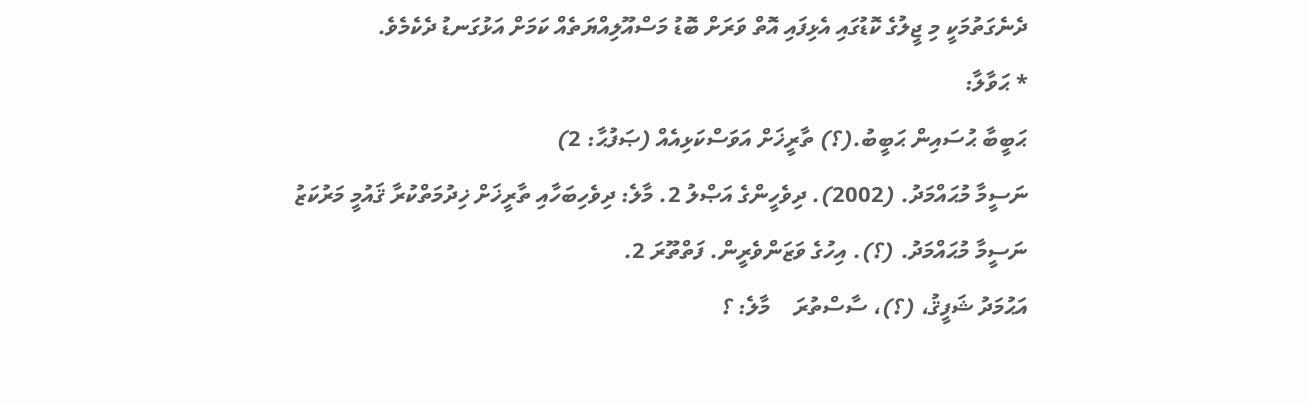ދެނެގަތުމަކީ މި ޖީލުގެ ކޮޑުގައި އެޅިފައި އޮތް ވަރަށް ބޮޑު މަސްއޫލިއްޔަތެއް ކަމަށް އަޅުގަނޑު ދެކެމެވެ.
* ޙަވާލާ:
ޙަބީބާ ޙުސައިން ޙަބީބު.(؟) ތާރީޚަށް އަވަސްކަޅިއެއް (ޞަފުޙާ: 2)
ނަސީމާ މުޙައްމަދު. (2002). ދިވެހީންގެ އަޞްލު 2. މާލެ: ދިވެހިބަހާއި ތާރީޚަށް ޚިދުމަތްކުރާ ޤައުމީ މަރުކަޒު
ނަސީމާ މުޙައްމަދު. (؟). އިހުގެ ވަޒަންވެރީން. ފަތްތޫރަ 2.
އަޙުމަދު ޝަފީޤު، (؟)، ސާސްތުރަ    މާލެ: ؟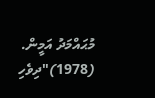މުޙައްމަދު އަމީން. (1978)"ދިވެހި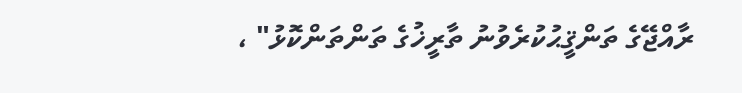ރާއްޖޭގެ ތަންޤީޙުކުރެވުނު ތާރީޚުގެ ތަންތަންކޮޅު" ،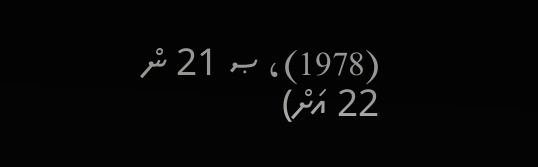(1978)، ޞ 21 ން 22 އަށް)